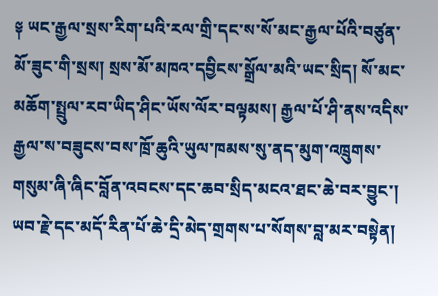༈ ཡང་རྒྱལ་སྲས་རིག་པའི་རལ་གྲི་དང་ས་སོ་མང་རྒྱལ་པོའི་བཙུན་མོ་ཟུང་གི་སྲས། སྲས་མོ་མཁའ་དབྱིངས་སྒྲོལ་མའི་ཡང་སྲིད། སོ་མང་མཆོག་སྤྲུལ་རབ་ཡིད་ཤིང་ཡོས་ལོར་བལྟམས། རྒྱལ་པོ་ཤི་ནས་འདིས་རྒྱལ་ས་བཟུངས་བས་ཁྲོ་ཆུའི་ཡུལ་ཁམས་སུ་ནད་མུག་འཁྲུགས་གསུམ་ཞི་ཞིང་བློན་འབངས་དང་ཆབ་སྲིད་མངའ་ཐང་ཆེ་བར་བྱུང་། ཡབ་རྗེ་དང་མདོ་རིན་པོ་ཆེ་དྲི་མེད་གྲགས་པ་སོགས་བླ་མར་བསྟེན།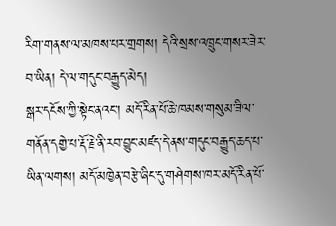རིག་གནས་ལ་མཁས་པར་གྲགས། དེའི་སྲས་འཁྲུང་གསར་ཟེར་བ་ཡིན། དེ་ལ་གདུང་བརྒྱུད་མེད།
སྒར་དངོས་ཀྱི་སྟེང་ནའང་། མདོ་རིན་པོ་ཆེ་ཁམས་གསུམ་ཟིལ་གནོན་དགྱེ་པ་རྡོ་རྗེ་ནི་རབ་བྱུང་མཛད་དེ་ནས་གདུང་བརྒྱུད་ཆད་པ་ཡིན་ལགས། མདོ་མཁྱེན་བརྩེ་ཞིང་དུ་གཤེགས་ཁར་མདོ་རིན་པོ་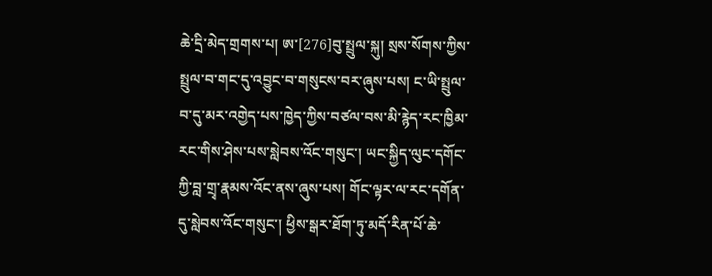ཆེ་དྲི་མེད་གྲགས་པ། ཨ་[276]བུ་སྤྲུལ་སྐུ། སྲས་སོགས་ཀྱིས་སྤྲུལ་བ་གང་དུ་འབྱུང་བ་གསུངས་བར་ཞུས་པས། ང་ཡི་སྤྲུལ་བ་དུ་མར་འགྱེད་པས་ཁྱེད་ཀྱིས་བཙལ་བས་མི་རྙེད་རང་ཁྱིམ་རང་གིས་ཤེས་པས་སླེབས་འོང་གསུང་། ཡང་སྐྱིད་ལུང་དགོང་ཀྱི་བླ་གྲྭ་རྣམས་འོང་ནས་ཞུས་པས། གོང་ལྟར་ལ་རང་དགོན་དུ་སླེབས་འོང་གསུང་། ཕྱིས་སྒར་ཐོག་ཏུ་མདོ་རིན་པོ་ཆེ་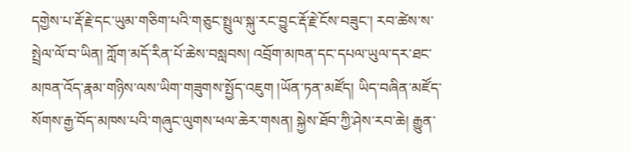དགྱེས་པ་རྡོ་རྗེ་དང་ཡུམ་གཅིག་པའི་གཅུང་སྤྲུལ་སྐུ་རང་བྱུང་རྡོ་རྗེ་ངོས་བཟུང་། རབ་ཚེས་ས་སྤྲེལ་ལོ་བ་ཡིན། ཀློག་མདོ་རིན་པོ་ཆེས་བསླབས། འབྲོག་མཁན་དང་དཔལ་ཡུལ་དར་ཐང་མཁན་འོད་རྣམ་གཉིས་ལས་ཡིག་གཟུགས་སྤྱོད་འཇུག །ཡོན་ཏན་མཛོད། ཡིད་བཞིན་མཛོད་སོགས་རྒྱ་བོད་མཁས་པའི་གཞུང་ལུགས་ཕལ་ཆེར་གསན། སྐྱེས་ཐོབ་ཀྱི་ཤེས་རབ་ཆེ། རྒྱུན་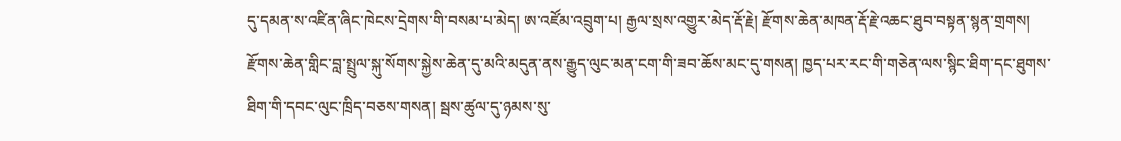དུ་དམན་ས་འཛིན་ཞིང་ཁེངས་དྲེགས་གི་བསམ་པ་མེད། ཨ་འཛོམ་འབྲུག་པ། རྒྱལ་སྲས་འགྱུར་མེད་རྡོ་རྗེ། རྫོགས་ཆེན་མཁན་རྡོ་རྗེ་འཆང་ཐུབ་བསྟན་སྙན་གྲགས། རྫོགས་ཆེན་གླིང་བླ་སྤྲུལ་སྐུ་སོགས་སྐྱེས་ཆེན་དུ་མའི་མདུན་ནས་རྒྱུད་ལུང་མན་ངག་གི་ཟབ་ཆོས་མང་དུ་གསན། ཁྱད་པར་རང་གི་གཅེན་ལས་སྙིང་ཐིག་དང་ཐུགས་ཐིག་གི་དབང་ལུང་ཁྲིད་བཅས་གསན། སྦས་ཚུལ་དུ་ཉམས་སུ་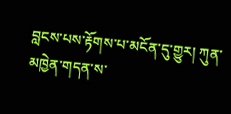བླངས་པས་རྟོགས་པ་མངོན་དུ་གྱུར། ཀུན་མཁྱེན་གདན་ས་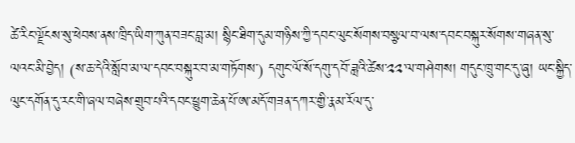ཚེ་རིང་ལྗོངས་སུ་ཕེབས་ནས་ཁྲིད་ཡིག་ཀུན་བཟང་བླ་མ། སྙིང་ཐིག་དུམ་གཉིས་ཀྱི་དབང་ལུང་སོགས་བསྩལ་བ་ལས་དབང་བསྐུར་སོགས་གཞན་སུ་ལའང་མི་བྱེད། (ས་ཆ་དེའི་སློབ་མ་ལ་དབང་བསྐུར་བ་མ་གཏོགས་) དགུང་ལོ་སོ་དགུ་དབོ་ཟླའི་ཚེས་༢༢་ལ་གཤེགས། གདུང་ཁྲུ་གང་དུ་ཞུ། ཡང་སྐྱིད་ལུང་དགོན་དུ་རང་གི་ཞལ་བཞེས་གྲུབ་པའི་དབང་ཕྱུག་ཆེན་པོ་ཨ་མདོ་གཟན་དཀར་གྱི་རྣམ་རོལ་དུ་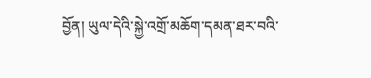བྱོན། ཡུལ་དེའི་སྐྱེ་འགྲོ་མཆོག་དམན་ཐར་བའི་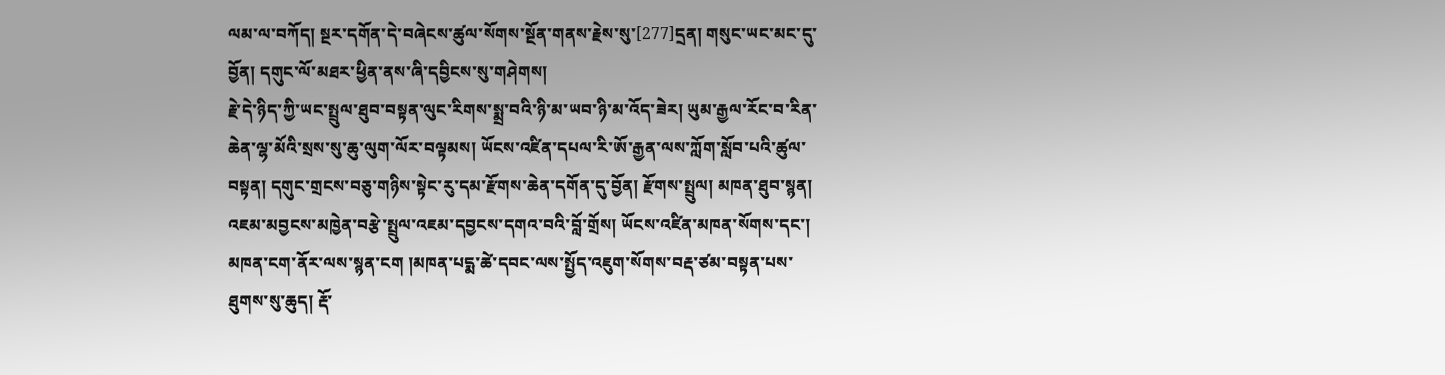ལམ་ལ་བཀོད། སྔར་དགོན་དེ་བཞེངས་ཚུལ་སོགས་སྔོན་གནས་རྗེས་སུ་[277]དྲན། གསུང་ཡང་མང་དུ་བྱོན། དགུང་ལོ་མཐར་ཕྱིན་ནས་ཞི་དབྱིངས་སུ་གཤེགས།
རྗེ་དེ་ཉིད་ཀྱི་ཡང་སྤྲུལ་ཐུབ་བསྟན་ལུང་རིགས་སྨྲ་བའི་ཉི་མ་ཡབ་ཉི་མ་འོད་ཟེར། ཡུམ་རྒྱལ་རོང་བ་རིན་ཆེན་ལྷ་མོའི་སྲས་སུ་ཆུ་ལུག་ལོར་བལྟམས། ཡོངས་འཛིན་དཔལ་རི་ཨོ་རྒྱན་ལས་ཀློག་སློབ་པའི་ཚུལ་བསྟན། དགུང་གྲངས་བཅུ་གཉིས་སྟེང་རུ་དམ་རྫོགས་ཆེན་དགོན་དུ་བྱོན། རྫོགས་སྤྲུལ། མཁན་ཐུབ་སྙན། འཇམ་མབྱངས་མཁྱེན་བརྩེ་སྤྲུལ་འཇམ་དབྱངས་དགའ་བའི་བློ་གྲོས། ཡོངས་འཛིན་མཁན་སོགས་དང་། མཁན་ངག་ནོར་ལས་སྙན་ངག །མཁན་པདྨ་ཚེ་དབང་ལས་སྤྱོད་འཇུག་སོགས་བརྡ་ཙམ་བསྟན་པས་ཐུགས་སུ་ཆུད། རྡོ་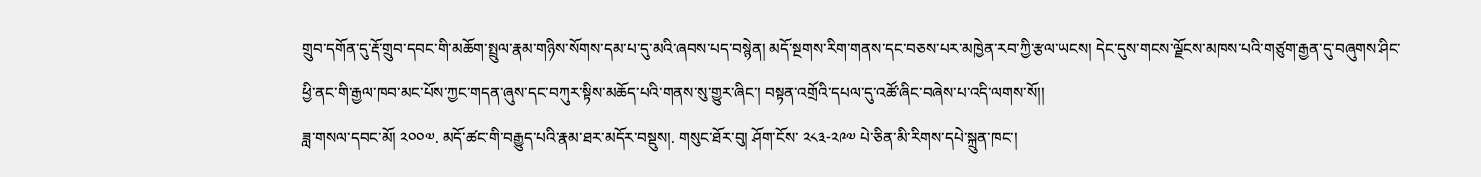གྲུབ་དགོན་དུ་རྡོ་གྲུབ་དབང་གི་མཆོག་སྤྲུལ་རྣམ་གཉིས་སོགས་དམ་པ་དུ་མའི་ཞབས་པད་བསྙེན། མདོ་སྔགས་རིག་གནས་དང་བཅས་པར་མཁྱེན་རབ་ཀྱི་རྩལ་ཡངས། དེང་དུས་གངས་ལྗོངས་མཁས་པའི་གཙུག་རྒྱན་དུ་བཞུགས་ཤིང་ཕྱི་ནང་གི་རྒྱལ་ཁབ་མང་པོས་ཀྱང་གདན་ཞུས་དང་བཀུར་སྟིས་མཆོད་པའི་གནས་སུ་གྱུར་ཞིང་། བསྟན་འགྲོའི་དཔལ་དུ་འཚོ་ཞིང་བཞེས་པ་འདི་ལགས་སོ།།
ཟླ་གསལ་དབང་མོ། ༢༠༠༧. མདོ་ཚང་གི་བརྒྱུད་པའི་རྣམ་ཐར་མདོར་བསྡུས།. གསུང་ཐོར་བུ། ཤོག་ངོས་ ༢༨༣-༢༩༧ པེ་ཅིན་མི་རིགས་དཔེ་སྐྲུན་ཁང་།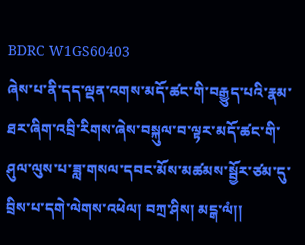BDRC W1GS60403
ཞེས་པ་ནི་དད་ལྡན་འགས་མདོ་ཚང་གི་བརྒྱུད་པའི་རྣམ་ཐར་ཞིག་འབྲི་རིགས་ཞེས་བསྐུལ་བ་ལྟར་མདོ་ཚང་གི་ཤུལ་ལུས་པ་ཟླ་གསལ་དབང་མོས་མཚམས་སྦྱོར་ཙམ་དུ་བྲིས་པ་དགེ་ལེགས་འཕེལ། བཀྲ་ཤིས། མངྒ་ལཾ།།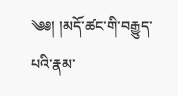༄༅། །མདོ་ཚང་གི་བརྒྱུད་པའི་རྣམ་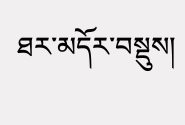ཐར་མདོར་བསྡུས།